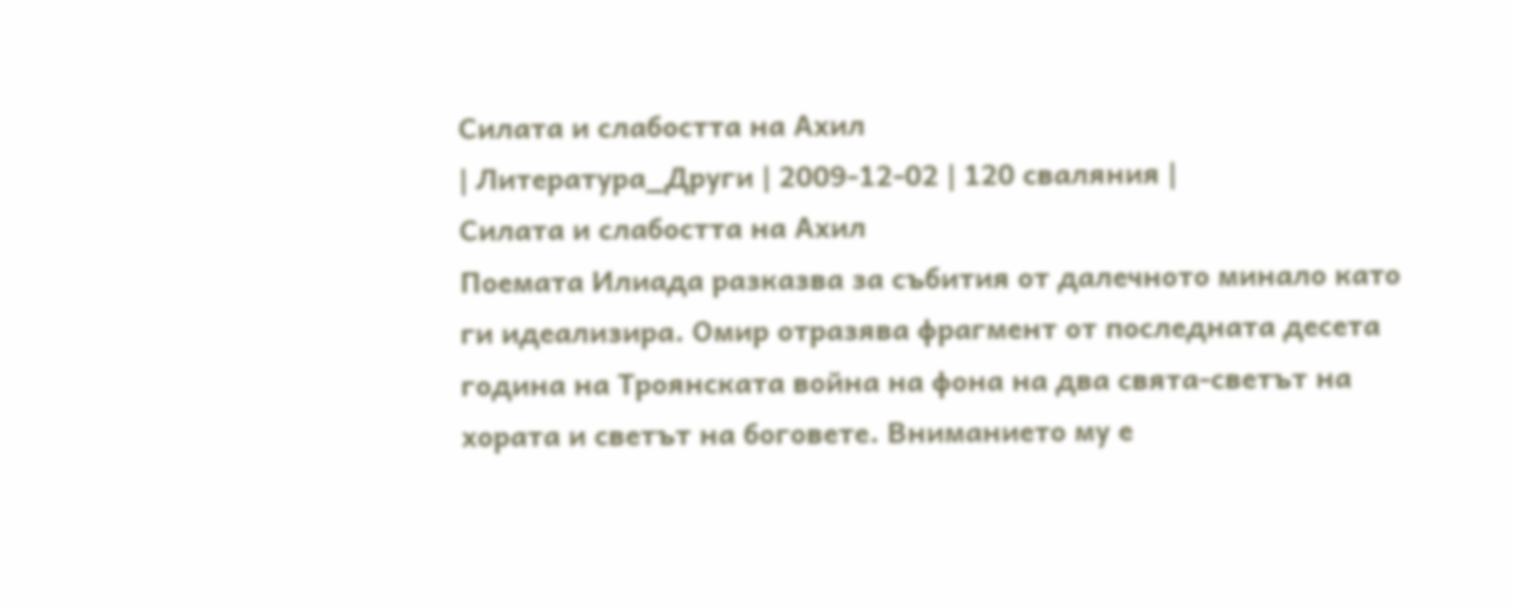Силата и слабостта на Ахил
| Литература_Други | 2009-12-02 | 120 сваляния |
Силата и слабостта на Ахил
Поемата Илиада разказва за събития от далечното минало като ги идеализира. Омир отразява фрагмент от последната десета година на Троянската война на фона на два свята-светът на хората и светът на боговете. Вниманието му е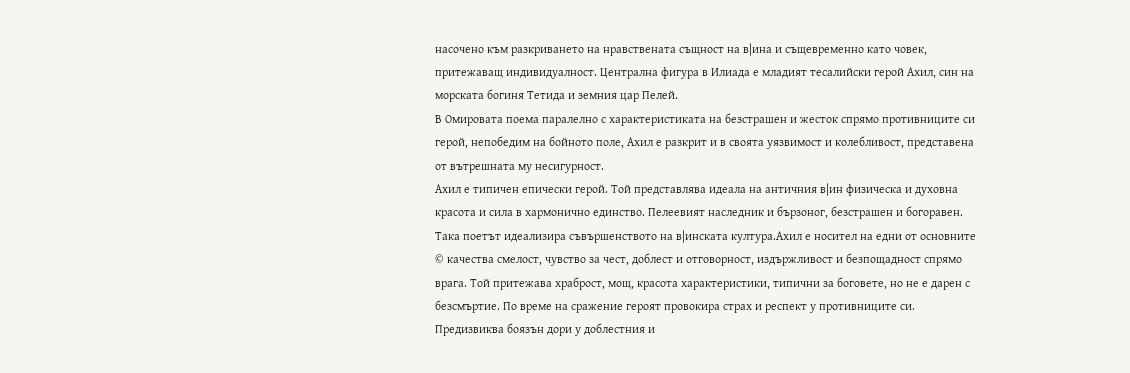насочено към разкриването на нравствената същност на в|ина и същевременно като човек, притежаващ индивидуалност. Централна фигура в Илиада е младият тесалийски герой Ахил, син на морската богиня Тетида и земния цар Пелей.
В Омировата поема паралелно с характеристиката на безстрашен и жесток спрямо противниците си герой, непобедим на бойното поле, Ахил е разкрит и в своята уязвимост и колебливост, представена от вътрешната му несигурност.
Ахил е типичен епически герой. Той представлява идеала на античния в|ин физическа и духовна красота и сила в хармонично единство. Пелеевият наследник и бързоног, безстрашен и богоравен. Така поетът идеализира съвършенството на в|инската култура.Ахил е носител на едни от основните © качества смелост, чувство за чест, доблест и отговорност, издържливост и безпощадност спрямо врага. Той притежава храброст, мощ, красота характеристики, типични за боговете, но не е дарен с безсмъртие. По време на сражение героят провокира страх и респект у противниците си. Предизвиква боязън дори у доблестния и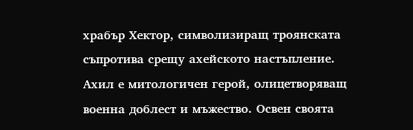храбър Хектор, символизиращ троянската съпротива срещу ахейското настъпление.
Ахил е митологичен герой, олицетворяващ военна доблест и мъжество. Освен своята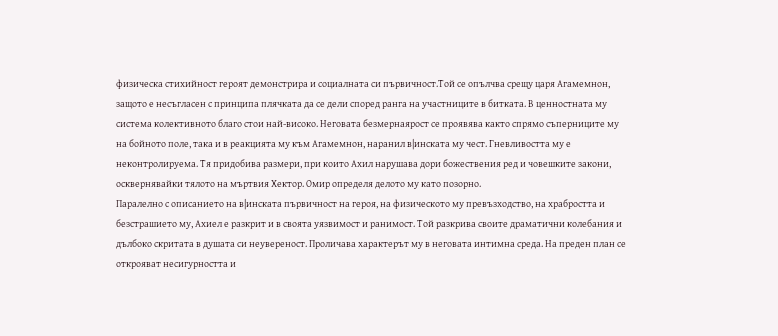физическа стихийност героят демонстрира и социалната си първичност.Той се опълчва срещу царя Агамемнон, защото е несъгласен с принципа плячката да се дели според ранга на участниците в битката. В ценностната му система колективното благо стои най-високо. Неговата безмернаярост се проявява както спрямо съперниците му на бойното поле, така и в реакцията му към Агамемнон, наранил в|инската му чест. Гневливостта му е неконтролируема. Тя придобива размери, при които Ахил нарушава дори божествения ред и човешките закони, осквернявайки тялото на мъртвия Хектор. Омир определя делото му като позорно.
Паралелно с описанието на в|инската първичност на героя, на физическото му превъзходство, на храбростта и безстрашието му, Ахиел е разкрит и в своята уязвимост и ранимост. Той разкрива своите драматични колебания и дълбоко скритата в душата си неувереност. Проличава характерът му в неговата интимна среда. На преден план се открояват несигурността и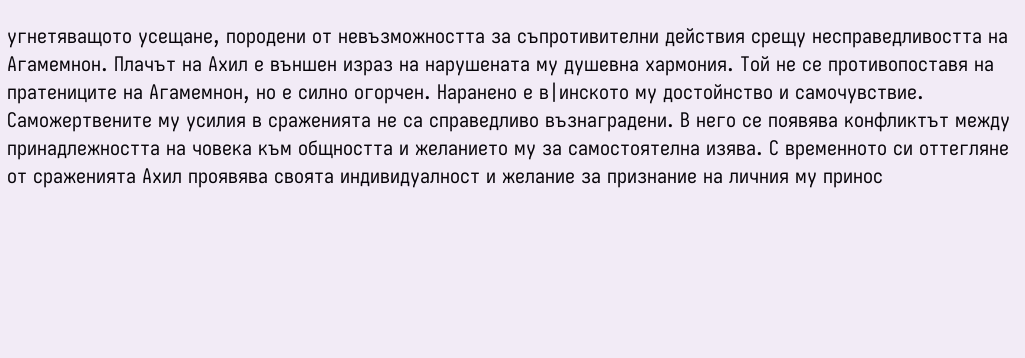угнетяващото усещане, породени от невъзможността за съпротивителни действия срещу несправедливостта на Агамемнон. Плачът на Ахил е външен израз на нарушената му душевна хармония. Той не се противопоставя на пратениците на Агамемнон, но е силно огорчен. Наранено е в|инското му достойнство и самочувствие. Саможертвените му усилия в сраженията не са справедливо възнаградени. В него се появява конфликтът между принадлежността на човека към общността и желанието му за самостоятелна изява. С временното си оттегляне от сраженията Ахил проявява своята индивидуалност и желание за признание на личния му принос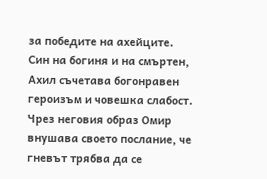за победите на ахейците.
Син на богиня и на смъртен, Ахил съчетава богонравен героизъм и човешка слабост. Чрез неговия образ Омир внушава своето послание, че гневът трябва да се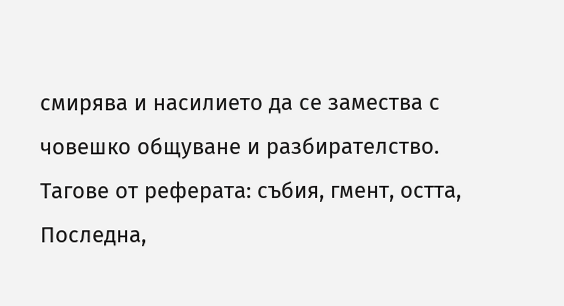смирява и насилието да се замества с човешко общуване и разбирателство.
Тагове от реферата: събия, гмент, остта, Последна,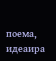поема, идеаира